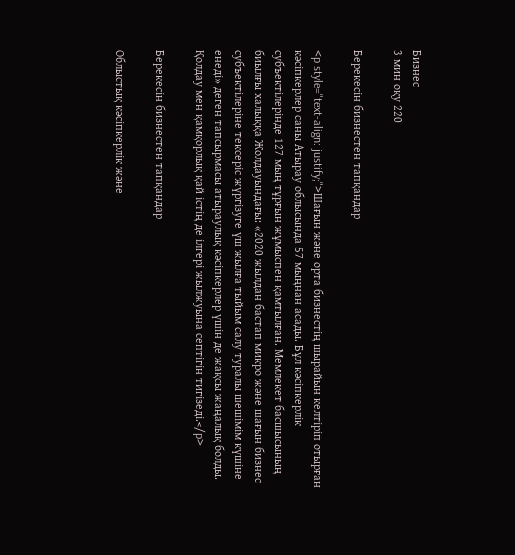Бизнес
3 мин оқу 220

Берекесін бизнестен тапқандар

<p style="text-align: justify;">Шағын және орта бизнестің шырайын келтіріп отырған кәсіпкерлер саны Атырау облысында 57 мыңнан асады. Бұл кәсіпкерлік субъектілерінде 127 мың тұрғын жұмыспен қамтылған. Мемлекет басшысының биылғы халыққа Жолдауындағы: «2020 жылдан бастап микро және шағын бизнес субъектілеріне тексеріс жүргізуге үш жылға тыйым салу туралы шешімім күшіне енеді» деген тапсырмасы атыраулық кәсіпкерлер үшін де жақсы жаңалық болды. Қолдау мен қамқорлық қай істің де ілгері жылжуына септігін тигізеді.</p>

Берекесін бизнестен тапқандар

Облыстық кәсіпкерлік және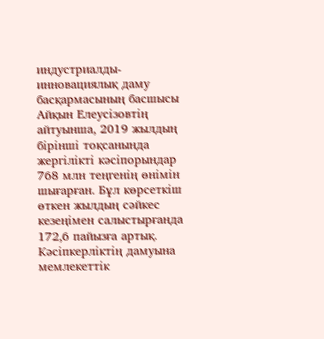индустриалды-инновациялық даму басқармасының басшысы Айқын Елеусізовтің айтуынша, 2019 жылдың бірінші тоқсанында жергілікті кәсіпорындар 768 млн теңгенің өнімін шығарған. Бұл көрсеткіш өткен жылдың сәйкес кезеңімен салыстырғанда 172,6 пайызға артық. Кәсіпкерліктің дамуына мемлекеттік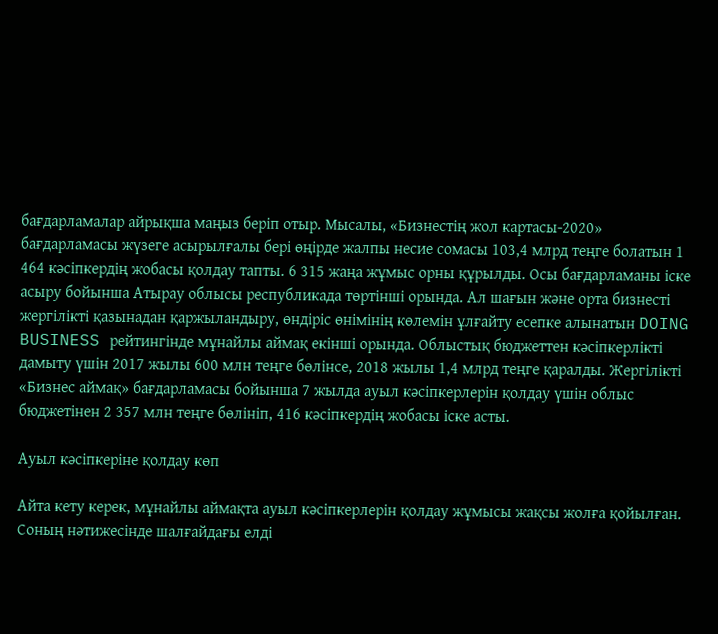бағдарламалар айрықша маңыз беріп отыр. Мысалы, «Бизнестің жол картасы-2020» бағдарламасы жүзеге асырылғалы бері өңірде жалпы несие сомасы 103,4 млрд теңге болатын 1 464 кәсіпкердің жобасы қолдау тапты. 6 315 жаңа жұмыс орны құрылды. Осы бағдарламаны іске асыру бойынша Атырау облысы республикада төртінші орында. Ал шағын және орта бизнесті жергілікті қазынадан қаржыландыру, өндіріс өнімінің көлемін ұлғайту есепке алынатын DOING BUSINESS рейтингінде мұнайлы аймақ екінші орында. Облыстық бюджеттен кәсіпкерлікті дамыту үшін 2017 жылы 600 млн теңге бөлінсе, 2018 жылы 1,4 млрд теңге қаралды. Жергілікті «Бизнес аймақ» бағдарламасы бойынша 7 жылда ауыл кәсіпкерлерін қолдау үшін облыс бюджетінен 2 357 млн теңге бөлініп, 416 кәсіпкердің жобасы іске асты.

Ауыл кәсіпкеріне қолдау көп

Айта кету керек, мұнайлы аймақта ауыл кәсіпкерлерін қолдау жұмысы жақсы жолға қойылған. Соның нәтижесінде шалғайдағы елді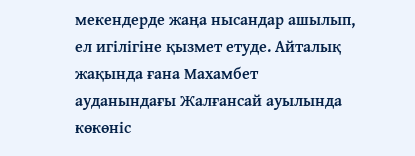мекендерде жаңа нысандар ашылып, ел игілігіне қызмет етуде. Айталық жақында ғана Махамбет ауданындағы Жалғансай ауылында көкөніс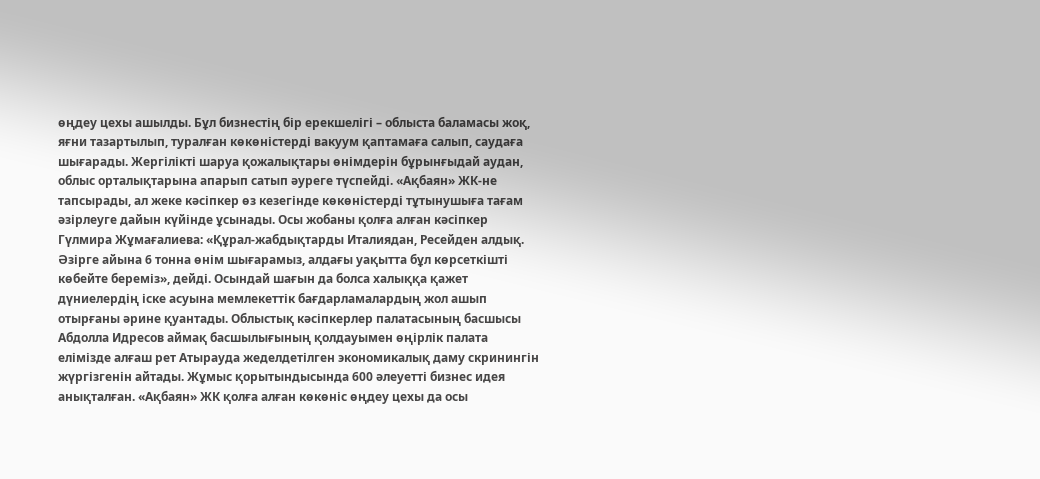өңдеу цехы ашылды. Бұл бизнестің бір ерекшелігі – облыста баламасы жоқ, яғни тазартылып, туралған көкөністерді вакуум қаптамаға салып, саудаға шығарады. Жергілікті шаруа қожалықтары өнімдерін бұрынғыдай аудан, облыс орталықтарына апарып сатып әуреге түспейді. «Ақбаян» ЖК-не тапсырады, ал жеке кәсіпкер өз кезегінде көкөністерді тұтынушыға тағам әзірлеуге дайын күйінде ұсынады. Осы жобаны қолға алған кәсіпкер Гүлмира Жұмағалиева: «Құрал-жабдықтарды Италиядан, Ресейден алдық. Әзірге айына 6 тонна өнім шығарамыз, алдағы уақытта бұл көрсеткішті көбейте береміз», дейді. Осындай шағын да болса халыққа қажет дүниелердің іске асуына мемлекеттік бағдарламалардың жол ашып отырғаны әрине қуантады. Облыстық кәсіпкерлер палатасының басшысы Абдолла Идресов аймақ басшылығының қолдауымен өңірлік палата елімізде алғаш рет Атырауда жеделдетілген экономикалық даму скринингін жүргізгенін айтады. Жұмыс қорытындысында 600 әлеуетті бизнес идея анықталған. «Ақбаян» ЖК қолға алған көкөніс өңдеу цехы да осы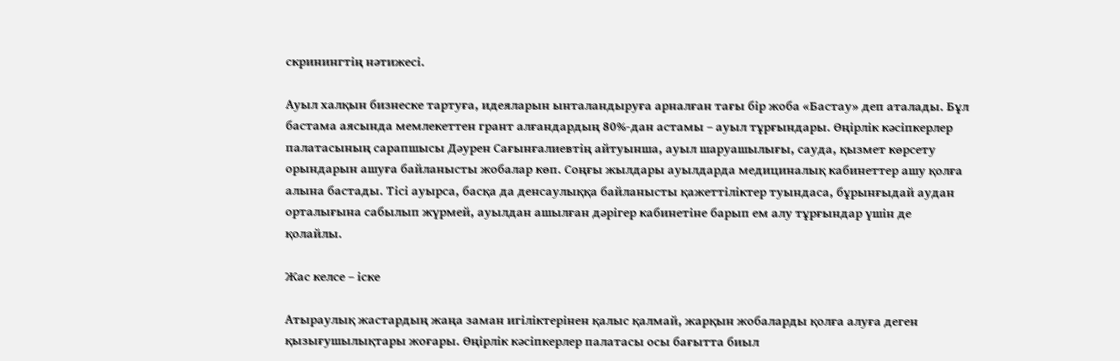скринингтің нәтижесі.

Ауыл халқын бизнеске тартуға, идеяларын ынталандыруға арналған тағы бір жоба «Бастау» деп аталады. Бұл бастама аясында мемлекеттен грант алғандардың 80%-дан астамы – ауыл тұрғындары. Өңірлік кәсіпкерлер палатасының сарапшысы Дәурен Сағынғалиевтің айтуынша, ауыл шаруашылығы, сауда, қызмет көрсету орындарын ашуға байланысты жобалар көп. Соңғы жылдары ауылдарда медициналық кабинеттер ашу қолға алына бастады. Тісі ауырса, басқа да денсаулыққа байланысты қажеттіліктер туындаса, бұрынғыдай аудан орталығына сабылып жүрмей, ауылдан ашылған дәрігер кабинетіне барып ем алу тұрғындар үшін де қолайлы.

Жас келсе – іске

Атыраулық жастардың жаңа заман игіліктерінен қалыс қалмай, жарқын жобаларды қолға алуға деген қызығушылықтары жоғары. Өңірлік кәсіпкерлер палатасы осы бағытта биыл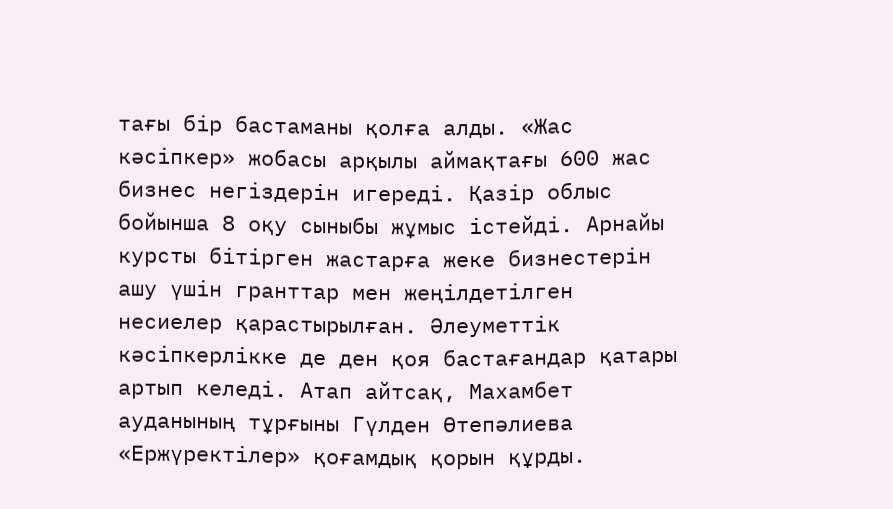тағы бір бастаманы қолға алды. «Жас кәсіпкер» жобасы арқылы аймақтағы 600 жас бизнес негіздерін игереді. Қазір облыс бойынша 8 оқу сыныбы жұмыс істейді. Арнайы курсты бітірген жастарға жеке бизнестерін ашу үшін гранттар мен жеңілдетілген несиелер қарастырылған. Әлеуметтік кәсіпкерлікке де ден қоя бастағандар қатары артып келеді. Атап айтсақ, Махамбет ауданының тұрғыны Гүлден Өтепәлиева «Ержүректілер» қоғамдық қорын құрды.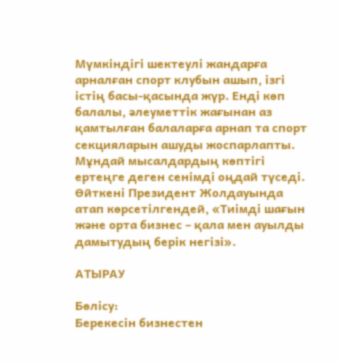Мүмкіндігі шектеулі жандарға арналған спорт клубын ашып, ізгі істің басы-қасында жүр. Енді көп балалы, әлеуметтік жағынан аз қамтылған балаларға арнап та спорт секцияларын ашуды жоспарлапты. Мұндай мысалдардың көптігі ертеңге деген сенімді оңдай түседі. Өйткені Президент Жолдауында атап көрсетілгендей, «Тиімді шағын және орта бизнес – қала мен ауылды дамытудың берік негізі».

АТЫРАУ

Бөлісу:
Берекесін бизнестен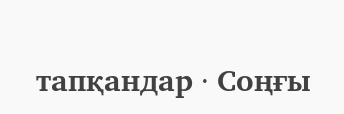тапқандар · Соңғы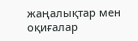жаңалықтар мен оқиғалар